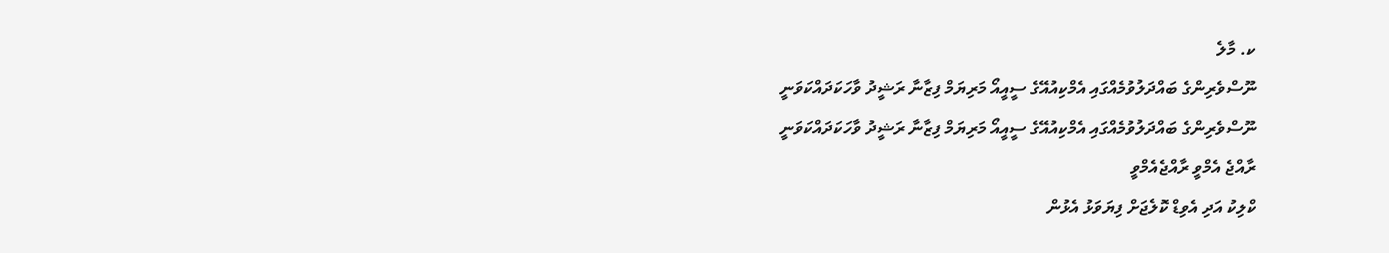ކ. މާލެ
ނޫސްވެރިންގެ ބައްދަލުވުމެއްގައި އެމްކިއުއޭގެ ސީއީއޯ މަރިޔަމް ފިޒާނާ ރަޝީދު ވާހަކަދައްކަވަނީ
ނޫސްވެރިންގެ ބައްދަލުވުމެއްގައި އެމްކިއުއޭގެ ސީއީއޯ މަރިޔަމް ފިޒާނާ ރަޝީދު ވާހަކަދައްކަވަނީ
ރާއްޖެ އެމްވީ ރާއްޖެއެމްވީ
ކްލިކު އަދި އެވިޑް ކޮލެޖަށް ފިޔަވަޅު އެޅުން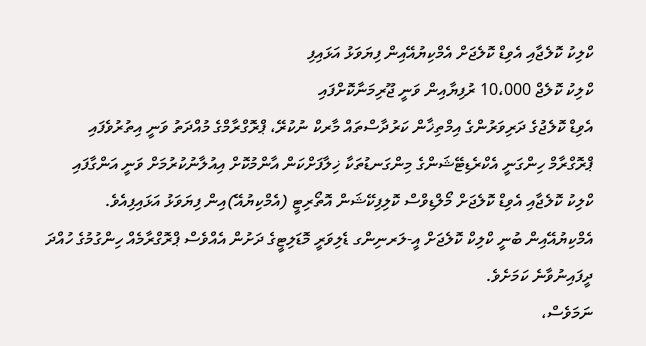ކްލިކު ކޮލެޖާއި އެވިޑް ކޮލެޖަށް އެމްކިޔުއޭއިން ފިޔަވަޅު އަޅައިފި
ކްލިކު ކޮލެޖް 10،000 ރުފިޔާއިން ވަނީ ޖޫރިމަނާކޮށްފައި
އެވިޑް ކޮލެޖުގެ ދަރިވަރުންގެ އިމްތިޚާން ކަރުދާސްތައް މާރކް ނުކުރޭ، ޕްރޮގްރާމްގެ މުއްދަތު ވަނީ އިތުރުވެފައި
ޕްރޮގްރާމް ހިންގަނީ އެކްރެޑިޓޭޝަންގެ މިންގަނޑުތަކާ ޚިލާފަށްކަން އާންމުކޮށް އިއުލާނުކުރުމަށް ވަނީ އަންގާފައި
ކްލިކު ކޮލެޖާއި އެވިޑް ކޮލެޖަށް މޯލްޑިވްސް ކޮލިފިކޭޝަން އޮތޯރިޓީ (އެމްކިޔުއޭ)އިން ފިޔަވަޅު އަޅައިފިއެވެ.
އެމްކިޔުއޭއިން ބުނީ ކްލިކް ކޮލެޖަށް އީ-ލަރނިންގ ޑެލިވަރީ މޮޑަލިޓީގެ ދަށުން އެއްވެސް ޕްރޮގްރާމެއް ހިންގުމުގެ ހުއްދަ ދީފައިނުވާނެ ކަމަށެވެ.
ނަމަވެސް،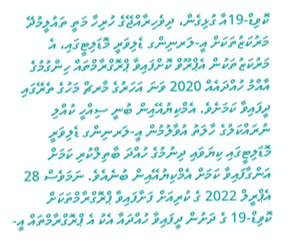ކޮވިޑް-19އާ ގުޅިގެން، ދިވެހިރާއްޖޭގެ ހުރިހާ މަތީ ތައުލީމުދޭ މަރުކަޒުތަކަށް އީ-ލަރނިންގ ޑެލިވަރީ މޮޑަލިޓީގައި، އެ މަރުކަޒުތަކުން އެޕްރޫވް ކޮށްފައިވާ ޕްރޮގްރާމްތައް ހިންގުމުގެ އާއްމު ހުއްދައެއް 2020 ވަނަ އަހަރުގެ މާރޗް މަހުގެ ތެރޭގައި ދީފައިވާ ކަމަށެވެ. އެމްކިޔުއޭއިން ބުނީ ސިއްހީ ކުއްލި ނުރައްކަލުގެ ހާލަތު އުވާލުމުން އީ-ލަރނިންގ ޑެލިވަރީ މޮޑަލިޓީގައި ކިޔަވައި ދިނުމުގެ ހުއްދަ ބާތިލްކުރި ކަމަށް އަންގާފައިވާ ކަމަށް އެމްކިޔުއޭއިން ބުނެއެވެ. ނަމަވެސް 28 އެޕްރީލް 2022 ގެ ކުރިއަށް ފަށާފައިވާ ޕްރޮގްރާމްތަކަށް ކޮވިޑް-19 ގެ ދަށުން ދީފައިވާ ހުއްދައާ އެކު އެ ޕްރޮގްރާމްތައް އީ-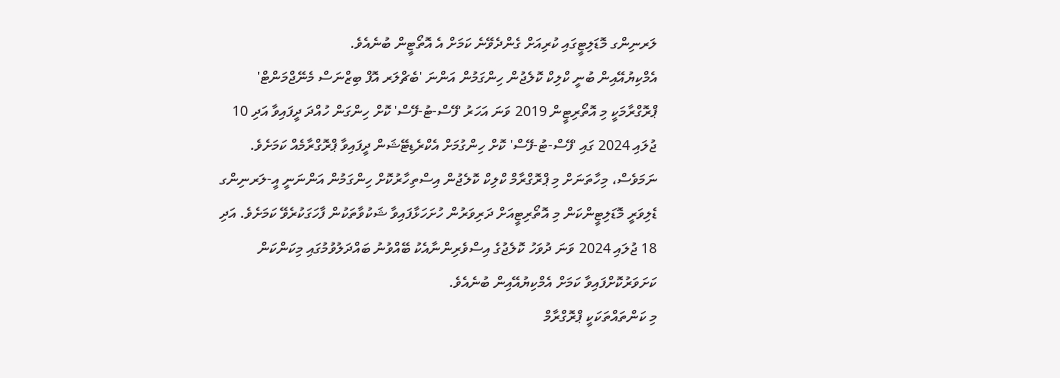ލަރނިންގ މޮޑަލިޓީގައި ކުރިއަށް ގެންދެވޭނެ ކަމަށް އެ އޮތޯޓީން ބުނެއެވެ.
އެމްކިޔުއޭއިން ބުނީ ކްލިކް ކޮލެޖުން ހިންގަމުން އަންނަ 'ބެޗްލަރ އޮފް ބިޒްނަސް މެނޭޖްމަންޓް' ޕްރޮގްރާމަކީ މި އޮތޯރިޓީން 2019 ވަނަ އަހަރު 'ފޭސް-ޓު-ފޭސް' ކޮށް ހިންގަން ހުއްދަ ދީފައިވާ އަދި 10 ޖުލައި 2024 ގައި 'ފޭސް-ޓު-ފޭސް' ކޮށް ހިންގުމަށް އެކްރެޑިޓޭޝަން ދީފައިވާ ޕްރޮގްރާމެއް ކަމަށެވެ. ނަމަވެސް، މިހާތަނަށް މި ޕްރޮގްރާމް ކްލިކް ކޮލެޖުން އިސްތިހާރުކޮށް ހިންގަމުން އަންނަނީ އީ-ލަރނިންގ ޑެލިވަރީ މޮޑަލިޓީންކަން މި އޮތޯރިޓީއަށް ދަރިވަރުން ހުށަހަޅާފައިވާ ޝަކުވާތަކުން ފާހަގަކުރެވޭ ކަމަށެވެ. އަދި 18 ޖުލައި 2024 ވަނަ ދުވަހު ކޮލެޖުގެ އިސްވެރިންނާއެކު ބޭއްވުނު ބައްދަލުވުމުގައި މިކަންކަން ކަށަވަރުކޮށްފައިވާ ކަމަށް އެމްކިޔުއޭއިން ބުނެއެވެ.
މި ކަންތައްތަކަކީ ޕްރޮގްރާމް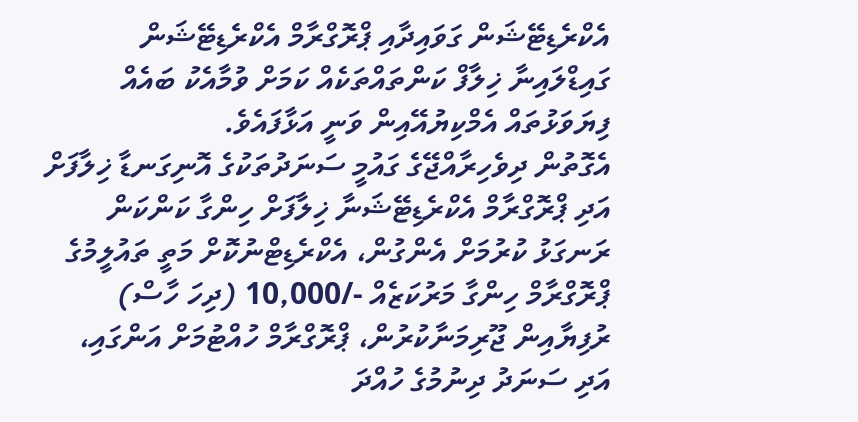އެކްރެޑިޓޭޝަން ގަވައިދާއި ޕްރޮގްރާމް އެކްރެޑިޓޭޝަން ގައިޑްލައިނާ ޚިލާފް ކަންތައްތަކެއް ކަމަށް ވުމާއެކު ބައެއް ފިޔަވަޅުތައް އެމްކިޔުއޭއިން ވަނީ އަޅާފައެވެ.
އެގޮތުން ދިވެހިރާއްޖޭގެ ގައުމީ ސަނަދުތަކުގެ އޮނިގަނޑާ ޚިލާފަށް އަދި ޕްރޮގްރާމް އެކްރެޑިޓޭޝަނާ ޚިލާފަށް ހިންގާ ކަންކަން ރަނގަޅު ކުރުމަށް އެންގުން، އެކްރެޑިޓްނުކޮށް މަތީ ތައުލީމުގެ ޕްރޮގްރާމް ހިންގާ މަރުކަޒެއް -/10,000 (ދިހަ ހާސް) ރުފިޔާއިން ޖޫރިމަނާކުރުން، ޕްރޮގްރާމް ހުއްޓުމަށް އަންގައި، އަދި ސަނަދު ދިނުމުގެ ހުއްދަ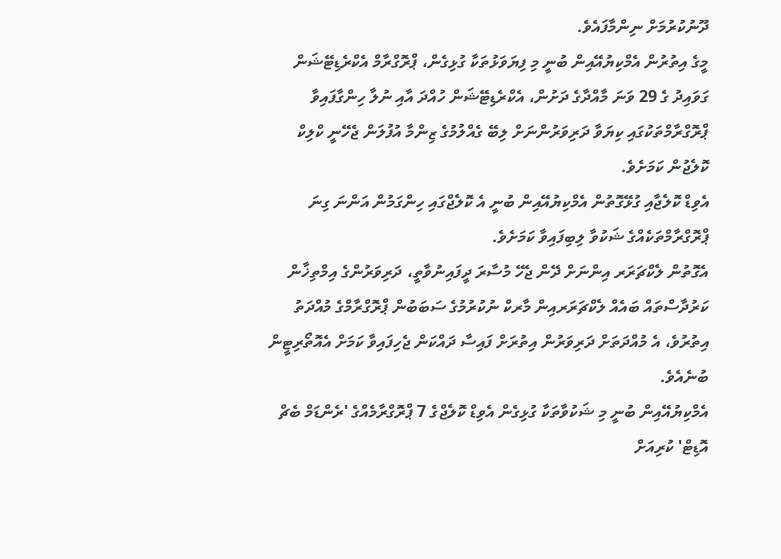ދޫނުކުރުމަށް ނިންމާފައެވެ.
މީގެ އިތުރުން އެމްކިޔުއޭއިން ބުނީ މި ފިޔަވަޅުތަކާ ގުޅިގެން، ޕްރޮގްރާމް އެކްރެޑިޓޭޝަން ގަވައިދު ގެ 29 ވަނަ މާއްދާގެ ދަށުން، އެކްރެޑިޓޭޝަން ހުއްދަ އާއި ނުލާ ހިންގާފައިވާ ޕްރޮގްރާމްތަކުގައި ކިޔަވާ ދަރިވަރުންނަށް ލިބޭ ގެއްލުމުގެ ޒިންމާ އުފުލަން ޖެހޭނީ ކްލިކް ކޮލެޖުން ކަމަށެވެ.
އެވިޑް ކޮލެޖާއި ގުޅޭގޮތުން އެމްކިޔުއޭއިން ބުނީ އެ ކޮލެޖްގައި ހިންގަމުން އަންނަ ގިނަ ޕްރޮގްރާމްތަކެއްގެ ޝަކުވާ ލިބިފައިވާ ކަމަށެވެ.
އެގޮތުން ލެކްޗަރަރ އިންނަށް ދޭން ޖެހޭ މުސާރަ ދީފައިނުވާތީ، ދަރިވަރުންގެ އިމްތިޚާން ކަރުދާސްތައް ބައެއް ލެކްޗަރަރއިން މާރކް ނުކުރުމުގެ ސަބަބުން ޕްރޮގްރާމްގެ މުއްދަތު އިތުރުވެ، އެ މުއްދަތަށް ދަރިވަރުން އިތުރަށް ފައިސާ ދައްކަން ޖެހިފައިވާ ކަމަށް އެއޮތޯރިޓީން ބުނެއެވެ.
އެމްކިޔުއޭއިން ބުނީ މި ޝަކުވާތަކާ ގުޅިގެން އެވިޑް ކޮލެޖްގެ 7 ޕްރޮގްރާމެއްގެ 'ރެންޑަމް ބެޗް އޮޑިޓް' ކުރިއަށް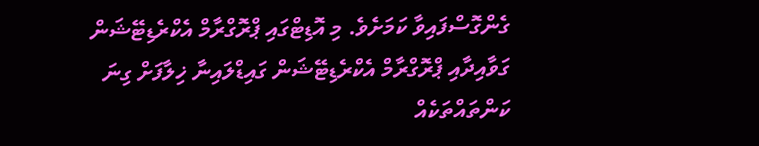ގެންގޮސްފައިވާ ކަމަށެވެ. މި އޮޑިޓްގައި ޕްރޮގްރާމް އެކްރެޑިޓޭޝަން ގަވާއިދާއި ޕްރޮގްރާމް އެކްރެޑިޓޭޝަން ގައިޑްލައިނާ ޚިލާފަށް ގިނަ ކަންތައްތަކެއް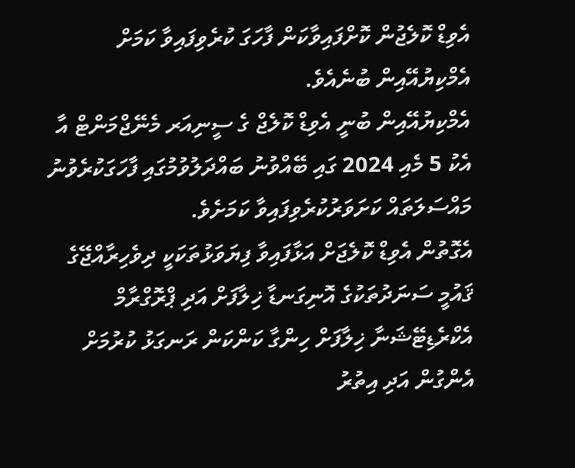އެވިޑް ކޮލެޖުން ކޮށްފައިވާކަން ފާހަގަ ކުރެވިފައިވާ ކަމަށް އެމްކިޔުއޭއިން ބުނެއެވެ.
އެމްކިޔުއޭއިން ބުނީ އެވިޑް ކޮލެޖް ގެ ސީނިއަރ މެނޭޖްމަންޓް އާ އެކު 5 މެއި 2024 ގައި ބޭއްވުނު ބައްދަލުވުމުގައި ފާހަގަކުރެވުނު މައްސަލަތައް ކަށަވަރުކުރެވިފައިވާ ކަމަށެވެ.
އެގޮތުން އެވިޑް ކޮލެޖަށް އަޅާފައިވާ ފިޔަވަޅުތަކަކީ ދިވެހިރާއްޖޭގެ ޤައުމީ ސަނަދުތަކުގެ އޮނިގަނޑާ ޚިލާފަށް އަދި ޕްރޮގްރާމް އެކްރެޑިޓޭޝަނާ ޚިލާފަށް ހިންގާ ކަންކަން ރަނގަޅު ކުރުމަށް އެންގުން އަދި އިތުރު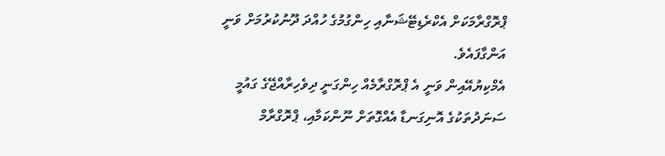ޕްރޮގްރާމަކަށް އެކްރެޑިޓޭޝަނާއި ހިންގުމުގެ ހުއްދަ ދޫނުކުރުމަށް ވަނީ އަންގާފައެވެ.
އެމްކިޔުއޭއިން ވަނީ އެ ޕްރޮގްރާމެއް ހިންގަނީ ދިވެހިރާއްޖޭގެ ގައުމީ ސަނަދުތަކުގެ އޮނިގަނޑާ އެއްގޮތަށް ނޫންކަމާއި، ޕްރޮގްރާމް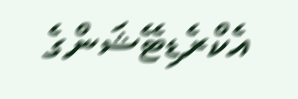އެކްރެޑިޓޭޝަންގެ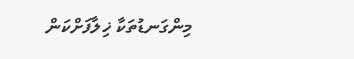މިންގަނޑުތަކާ ޚިލާފަށްކަން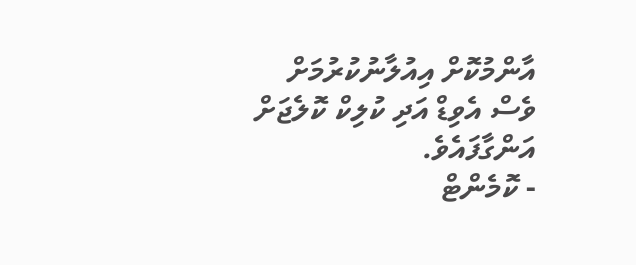އާންމުކޮށް އިއުލާނުކުރުމަށް ވެސް އެވިޑް އަދި ކުލިކް ކޮލެޖަށް އަންގާފައެވެ.
- ކޮމެންޓް